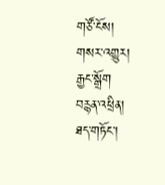གཙོ་ངོས།
གསར་འགྱུར།
རྒྱང་སྒྲོག
བརྙན་འཕྲིན།
ཐད་གཏོང་།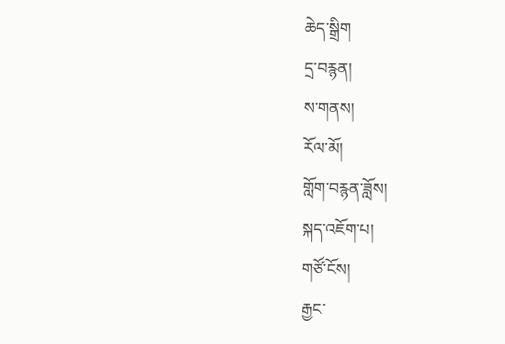ཆེད་སྒྲིག
དྲ་བརྙན།
ས་གནས།
རོལ་མོ།
གློག་བརྙན་ཟློས།
སྐད་འཇོག་པ།
གཙོ་ངོས།
རྒྱང་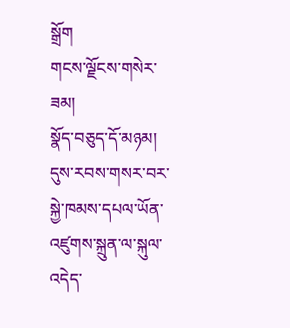སྒྲོག
གངས་ལྗོངས་གསེར་ཟམ།
སྣོད་བཅུད་དོ་མཉམ།
དུས་རབས་གསར་བར་སྐྱེ་ཁམས་དཔལ་ཡོན་འཛུགས་སྐྲུན་ལ་སྐུལ་འདེད་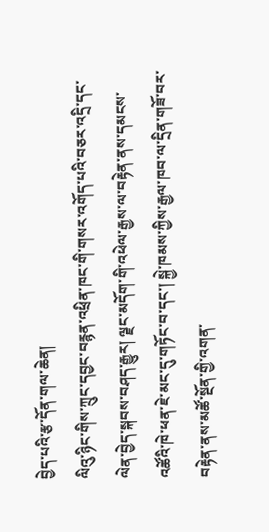བྱེད་པའི་རྩ་དོན་གལ་ཆེན།
ལིའུ་ཉིང་གིས་ཀྲུང་དབྱང་བརྙན་འཕྲིན་ཁང་གི་གསར་འགོད་པའི་བཅར་འདྲི་དང་ལེན་བྱེད་སྐབས་བཤད་རྒྱུར། ལྗང་མདོག་གི་འཕེལ་རྒྱས་ལ་བརྟེན་ནས་དམངས་འཚོའི་ཁེ་ཕན་ཇེ་མང་དུ་གཏོང་བ་དང་། སྐྱེ་ཁམས་ཀྱིས་རྒྱལ་ཁབ་ལ་དྲིན་གཟོ་བར་བརྟེན་ནས་མཚོ་སྔོན་གྱི་འགན་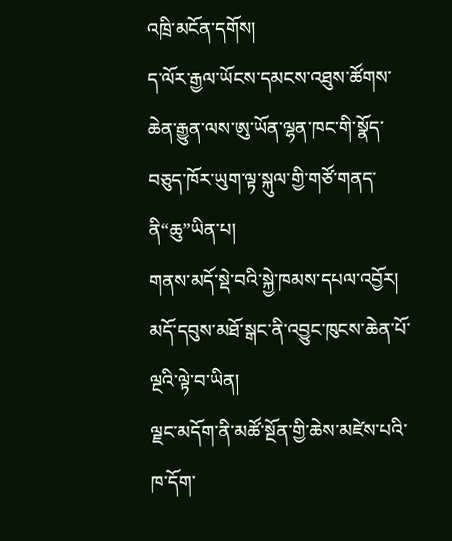འཁྲི་མངོན་དགོས།
ད་ལོར་རྒྱལ་ཡོངས་དམངས་འཐུས་ཚོགས་ཆེན་རྒྱུན་ལས་ཨུ་ཡོན་ལྷན་ཁང་གི་སྣོད་བཅུད་ཁོར་ཡུག་ལྟ་སྐུལ་གྱི་གཙོ་གནད་ནི“ཆུ”ཡིན་པ།
གནས་མདོ་སྡེ་བའི་སྐྱེ་ཁམས་དཔལ་འབྱོར།
མདོ་དབུས་མཐོ་སྒང་ནི་འབྱུང་ཁུངས་ཆེན་པོ་ལྔའི་ལྟེ་བ་ཡིན།
ལྗང་མདོག་ནི་མཚོ་སྔོན་གྱི་ཆེས་མཛེས་པའི་ཁ་དོག་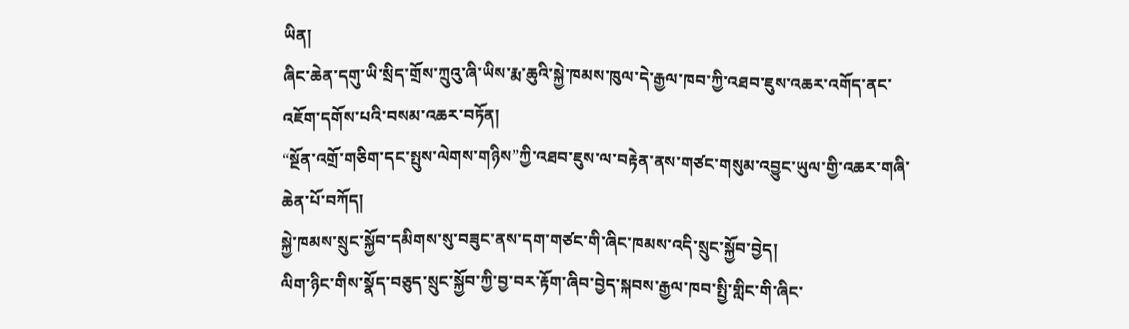ཡིན།
ཞིང་ཆེན་དགུ་ཡི་སྲིད་གྲོས་ཀྲུའུ་ཞི་ཡིས་རྨ་ཆུའི་སྐྱེ་ཁམས་ཁུལ་དེ་རྒྱལ་ཁབ་ཀྱི་འཐབ་ཇུས་འཆར་འགོད་ནང་འཇོག་དགོས་པའི་བསམ་འཆར་བཏོན།
“སྔོན་འགྲོ་གཅིག་དང་སྤུས་ལེགས་གཉིས”ཀྱི་འཐབ་ཇུས་ལ་བརྟེན་ནས་གཙང་གསུམ་འབྱུང་ཡུལ་གྱི་འཆར་གཞི་ཆེན་པོ་བཀོད།
སྐྱེ་ཁམས་སྲུང་སྐྱོབ་དམིགས་སུ་བཟུང་ནས་དག་གཙང་གི་ཞིང་ཁམས་འདི་སྲུང་སྐྱོབ་བྱེད།
ལིག་ཉིང་གིས་སྣོད་བཅུད་སྲུང་སྐྱོབ་ཀྱི་བྱ་བར་རྟོག་ཞིབ་བྱེད་སྐབས་རྒྱལ་ཁབ་སྤྱི་གླིང་གི་ཞིང་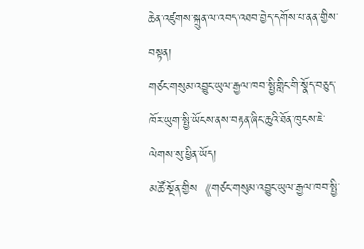ཆེན་འཛུགས་སྐྲུན་ལ་འབད་འཐབ་བྱེད་དགོས་པ་ནན་གྱིས་བསྟན།
གཙང་གསུམ་འབྱུང་ཡུལ་རྒྱལ་ཁབ་སྤྱི་གླིང་གི་སྣོད་བཅུད་ཁོར་ཡུག་སྤྱི་ཡོངས་ནས་བརྟན་ཞིང་ཆུའི་ཐོན་ཁུངས་ཇེ་ལེགས་སུ་ཕྱིན་ཡོད།
མཚོ་སྔོན་གྱིས《གཙང་གསུམ་འབྱུང་ཡུལ་རྒྱལ་ཁབ་སྤྱི་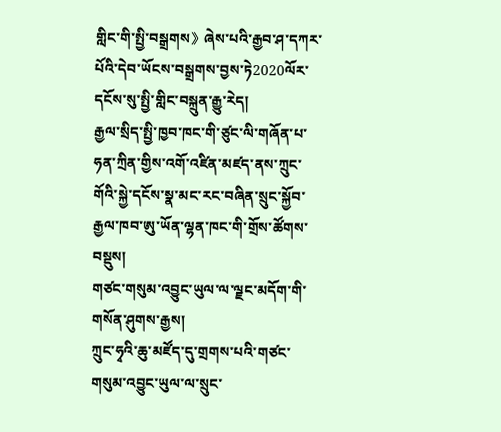གླིང་གི་སྤྱི་བསྒྲགས》ཞེས་པའི་རྒྱབ་ཤ་དཀར་པོའི་དེབ་ཡོངས་བསྒྲགས་བྱས་ཏེ2020ལོར་དངོས་སུ་སྤྱི་གླིང་བསྐྲུན་རྒྱུ་རེད།
རྒྱལ་སྲིད་སྤྱི་ཁྱབ་ཁང་གི་ཙུང་ལི་གཞོན་པ་ཧན་ཀྲིན་གྱིས་འགོ་འཛིན་མཛད་ནས་ཀྲུང་གོའི་སྐྱེ་དངོས་སྣ་མང་རང་བཞིན་སྲུང་སྐྱོབ་རྒྱལ་ཁབ་ཨུ་ཡོན་ལྷན་ཁང་གི་གྲོས་ཚོགས་བསྡུས།
གཙང་གསུམ་འབྱུང་ཡུལ་ལ་ལྗང་མདོག་གི་གསོན་ཤུགས་རྒྱས།
ཀྲུང་ཧྭའི་ཆུ་མཛོད་དུ་གྲགས་པའི་གཙང་གསུམ་འབྱུང་ཡུལ་ལ་སྲུང་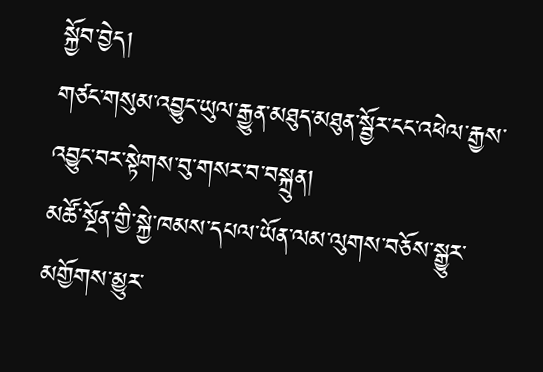སྐྱོབ་བྱེད།
གཙང་གསུམ་འབྱུང་ཡུལ་རྒྱུན་མཐུད་མཐུན་སྦྱོར་ངང་འཕེལ་རྒྱས་འབྱུང་བར་སྟེགས་བུ་གསར་བ་བསྐྲུན།
མཚོ་སྔོན་གྱི་སྐྱེ་ཁམས་དཔལ་ཡོན་ལམ་ལུགས་བཅོས་སྒྱུར་མགྱོགས་མྱུར་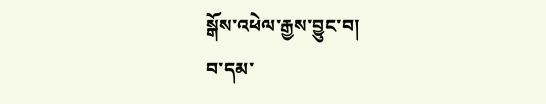སྒོས་འཕེལ་རྒྱས་བྱུང་བ།
བ་དམ་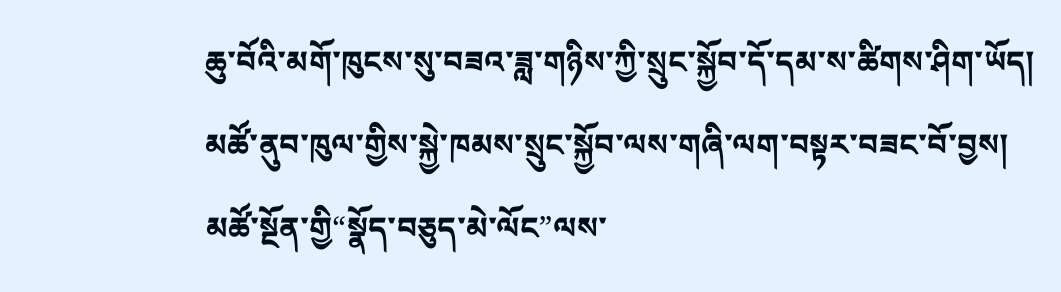ཆུ་བོའི་མགོ་ཁུངས་སུ་བཟའ་ཟླ་གཉིས་ཀྱི་སྲུང་སྐྱོབ་དོ་དམ་ས་ཚིགས་ཤིག་ཡོད།
མཚོ་ནུབ་ཁུལ་གྱིས་སྐྱེ་ཁམས་སྲུང་སྐྱོབ་ལས་གཞི་ལག་བསྟར་བཟང་བོ་བྱས།
མཚོ་སྔོན་གྱི“སྣོད་བཅུད་མེ་ལོང”ལས་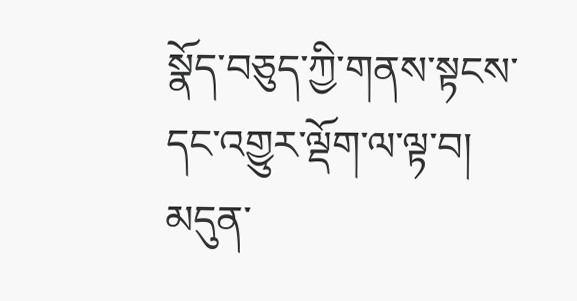སྣོད་བཅུད་ཀྱི་གནས་སྟངས་དང་འགྱུར་ལྡོག་ལ་ལྟ་བ།
མདུན་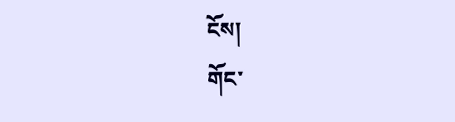ངོས།
གོང་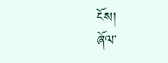ངོས།
ཞོལ་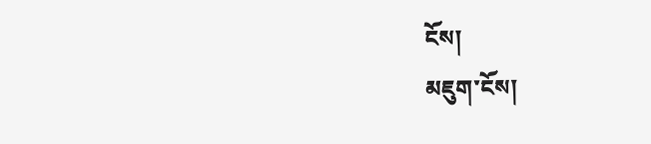ངོས།
མཇུག་ངོས།